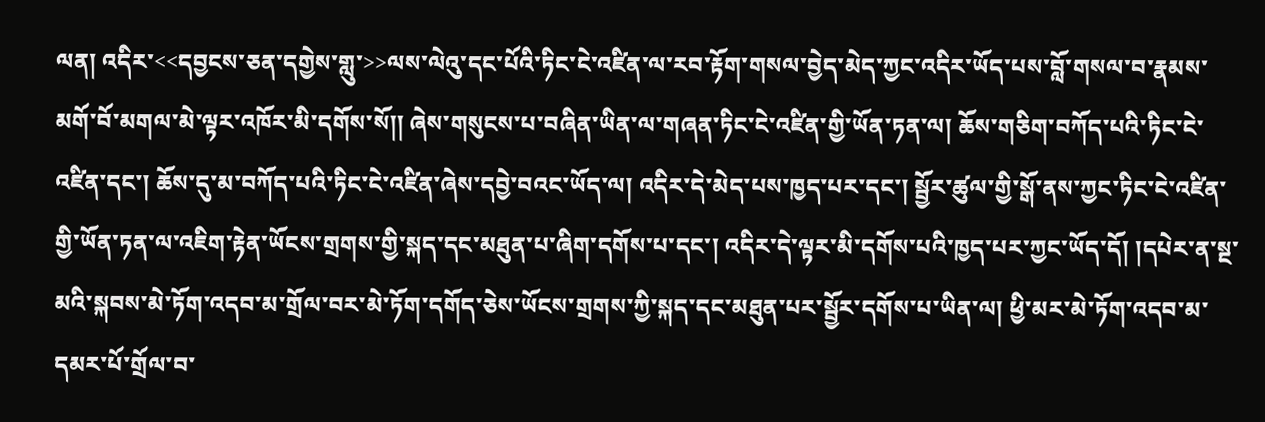ལན། འདིར་<<དབྱངས་ཅན་དགྱེས་གླུ་>>ལས་ལེའུ་དང་པོའི་ཏིང་ངེ་འཛིན་ལ་རབ་རྟོག་གསལ་བྱེད་མེད་ཀྱང་འདིར་ཡོད་པས་བློ་གསལ་བ་རྣམས་མགོ་བོ་མགལ་མེ་ལྟར་འཁོར་མི་དགོས་སོ།། ཞེས་གསུངས་པ་བཞིན་ཡིན་ལ་གཞན་ཏིང་ངེ་འཛིན་གྱི་ཡོན་ཏན་ལ། ཆོས་གཅིག་བཀོད་པའི་ཏིང་ངེ་འཛིན་དང་། ཆོས་དུ་མ་བཀོད་པའི་ཏིང་ངེ་འཛིན་ཞེས་དབྱེ་བའང་ཡོད་ལ། འདིར་དེ་མེད་པས་ཁྱད་པར་དང་། སྦྱོར་ཚུལ་གྱི་སྒོ་ནས་ཀྱང་ཏིང་ངེ་འཛིན་གྱི་ཡོན་ཏན་ལ་འཇིག་རྟེན་ཡོངས་གྲགས་གྱི་སྐད་དང་མཐུན་པ་ཞིག་དགོས་པ་དང་། འདིར་དེ་ལྟར་མི་དགོས་པའི་ཁྱད་པར་ཀྱང་ཡོད་དོ། །དཔེར་ན་སྔ་མའི་སྐབས་མེ་ཏོག་འདབ་མ་གྲོལ་བར་མེ་ཏོག་དགོད་ཅེས་ཡོངས་གྲགས་ཀྱི་སྐད་དང་མཐུན་པར་སྦྱོར་དགོས་པ་ཡིན་ལ། ཕྱི་མར་མེ་ཏོག་འདབ་མ་དམར་པོ་གྲོལ་བ་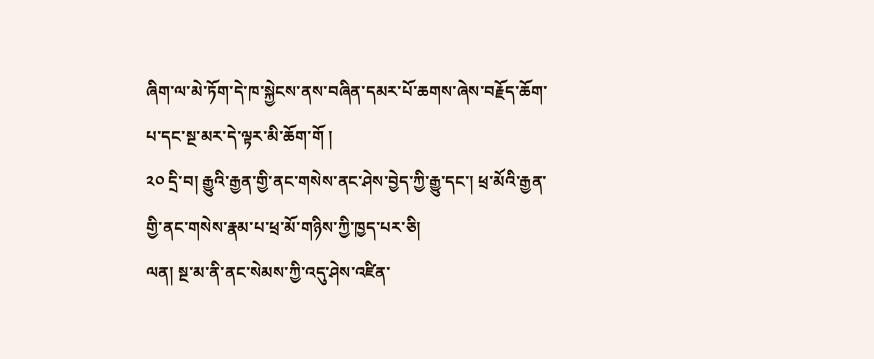ཞིག་ལ་མེ་ཏོག་དེ་ཁ་སྐྱེངས་ནས་བཞིན་དམར་པོ་ཆགས་ཞེས་བརྗོད་ཆོག་པ་དང་སྔ་མར་དེ་ལྟར་མི་ཆོག་གོ །
༢༠ དྲི་བ། རྒྱུའི་རྒྱན་གྱི་ནང་གསེས་ནང་ཤེས་བྱེད་ཀྱི་རྒྱུ་དང་། ཕྲ་མོའི་རྒྱན་གྱི་ནང་གསེས་རྣམ་པ་ཕྲ་མོ་གཉིས་ཀྱི་ཁྱད་པར་ཅི།
ལན། སྔ་མ་ནི་ནང་སེམས་ཀྱི་འདུ་ཤེས་འཛིན་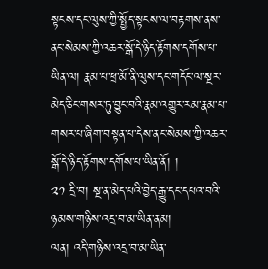སྟངས་དང་ལུས་ཀྱི་སྤྱོད་སྟངས་ལ་བརྟགས་ནས་ནང་སེམས་ཀྱི་འཆར་སྒོ་དེ་ཉིད་རྟོགས་དགོས་པ་ཡིན་ལ། རྣམ་པ་ཕྲ་མོ་ནི་ལུས་དང་གདོང་ལ་སྔར་མེད་ཅིང་གསར་ཏུ་བྱུང་བའི་རྣམ་འགྱུར་རམ་རྣམ་པ་གསར་པ་ཞིག་བསྟན་པ་དེས་ནང་སེམས་ཀྱི་འཆར་སྒོ་དེ་ཉིད་རྟོགས་དགོས་པ་ཡིན་ནོ། །
༢༡ དྲི་བ། སྔ་ན་མེད་པའི་བྱེད་རྒྱུ་དང་དཔའ་བའི་ཉམས་གཉིས་འདྲ་བ་མ་ཡིན་ནམ།
ལན། འདི་གཉིས་འདྲ་བ་མ་ཡིན་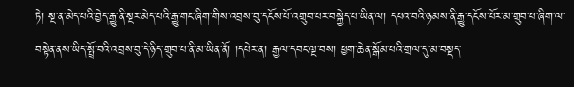ཏེ། སྔ་ན་མེད་པའི་བྱེད་རྒྱུ་ནི་སྔར་མེད་པའི་རྒྱུ་གང་ཞིག་གིས་འབྲས་བུ་དངོས་པོ་འགྲུབ་པར་བསྐྱེད་པ་ཡིན་ལ། དཔའ་བའི་ཉམས་ནི་རྒྱུ་དངོས་པོར་མ་གྲུབ་པ་ཞིག་ལ་བསྟེན་ནས་ཡིད་སྤྲོ་བའི་འབྲས་བུ་དེ་ཉིད་གྲུབ་པ་ནི་མ་ཡིན་ནོ། །དཔེར་ན། རྒྱལ་དབང་ལྔ་བས། ཕྱག་ཆེན་སྒོམ་པའི་གྲལ་དུ་མ་བསྡད་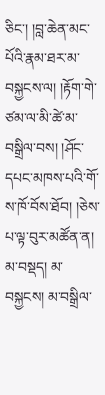ཅིང་། །བླ་ཆེན་མང་པོའི་རྣམ་ཐར་མ་བསྐྱངས་ལ། །རྟོག་གེ་ཙམ་ལ་མི་ཚེ་མ་བསྒྲིལ་བས། །ཤོང་དཔང་མཁས་པའི་གོ་ས་ཁོ་བོས་ཐོབ། །ཅེས་པ་ལྟ་བུར་མཚོན་ན། མ་བསྡད། མ་བསྐྱངས། མ་བསྒྲིལ་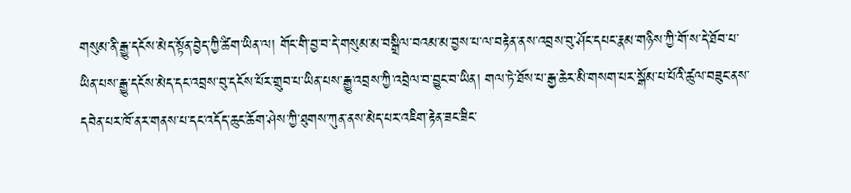གསུམ་ནི་རྒྱུ་དངོས་མེད་སྟོན་བྱེད་ཀྱི་ཚིག་ཡིན་ལ། གོང་གི་བྱ་བ་དེ་གསུམ་མ་བསྒྲིལ་བའམ་མ་བྱས་པ་ལ་བརྟེན་ནས་འབྲས་བུ་ཤོང་དཔང་རྣམ་གཉིས་ཀྱི་གོ་ས་དེ་ཐོབ་པ་ཡིན་པས་རྒྱུ་དངོས་མེད་དང་འབྲས་བུ་དངོས་པོར་གྲུབ་པ་ཡིན་པས་རྒྱུ་འབྲས་ཀྱི་འབྲེལ་བ་བྱུང་བ་ཡིན། གལ་ཏེ་ཐོས་པ་རྒྱ་ཆེར་མི་གསག་པར་སྒོམ་པ་པོའི་ཚུལ་བཟུང་ནས་དབེན་པར་ཁོ་ནར་གནས་པ་དང་འདོད་ཆུང་ཆོག་ཤེས་ཀྱི་ཐུགས་ཀུན་ནས་མེད་པར་འཇིག་རྟེན་ཟང་ཟིང་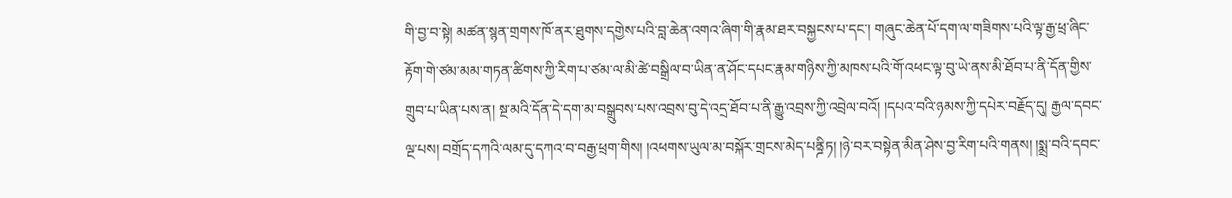གི་བྱ་བ་སྟེ། མཚན་སྙན་གྲགས་ཁོ་ནར་ཐུགས་དགྱེས་པའི་བླ་ཆེན་འགའ་ཞིག་གི་རྣམ་ཐར་བསྐྱངས་པ་དང་། གཞུང་ཆེན་པོ་དག་ལ་གཟིགས་པའི་ལྟ་རྒྱ་ཕྲ་ཞིང་རྟོག་གེ་ཙམ་མམ་གཏན་ཚིགས་ཀྱི་རིག་པ་ཙམ་ལ་མི་ཚེ་བསྒྲིལ་བ་ཡིན་ན་ཤོང་དཔང་རྣམ་གཉིས་ཀྱི་མཁས་པའི་གོ་འཕང་ལྟ་བུ་ཡེ་ནས་མི་ཐོབ་པ་ནི་དོན་གྱིས་གྲུབ་པ་ཡིན་པས་ན། སྔ་མའི་དོན་དེ་དག་མ་བསྒྲུབས་པས་འབྲས་བུ་དེ་འདྲ་ཐོབ་པ་ནི་རྒྱུ་འབྲས་ཀྱི་འབྲེལ་བའོ། །དཔའ་བའི་ཉམས་ཀྱི་དཔེར་བརྗོད་དུ། རྒྱལ་དབང་ལྔ་པས། བགྲོད་དཀའི་ལམ་དུ་དཀའ་བ་བརྒྱ་ཕྲག་གིས། །འཕགས་ཡུལ་མ་བསྐོར་གྲངས་མེད་པནྜིཏ། །ཉེ་བར་བསྟེན་མིན་ཤེས་བྱ་རིག་པའི་གནས། །སྨྲ་བའི་དབང་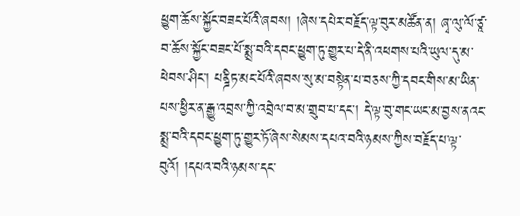ཕྱུག་ཆོས་སྐྱོང་བཟང་པོའི་ཞབས། །ཞེས་དཔེར་བརྗོད་ལྟ་བུར་མཚོན་ན། ཞྭ་ལུ་ལོ་ཙཱ་བ་ཆོས་སྐྱོང་བཟང་པོ་སྨྲ་བའི་དབང་ཕྱུག་ཏུ་གྱུར་པ་དེ་ནི་འཕགས་པའི་ཡུལ་དུ་མ་ཕེབས་ཤིང་། པནྜིཏ་མང་པོའི་ཞབས་སུ་མ་བསྟེན་པ་བཅས་ཀྱི་དབང་གིས་མ་ཡིན་པས་ཕྱིར་ན་རྒྱུ་འབྲས་ཀྱི་འབྲེལ་བ་མ་གྲུབ་པ་དང་། དེ་ལྟ་བུ་གང་ཡང་མ་བྱས་ནའང་སྨྲ་བའི་དབང་ཕྱུག་ཏུ་གྱུར་ཏོ་ཞེས་སེམས་དཔའ་བའི་ཉམས་ཀྱིས་བརྗོད་པ་ལྟ་བུའོ། །དཔའ་བའི་ཉམས་དང་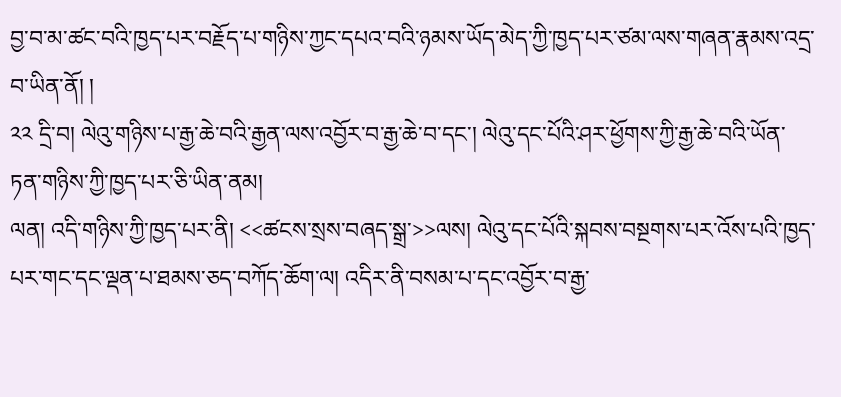བྱ་བ་མ་ཚང་བའི་ཁྱད་པར་བརྗོད་པ་གཉིས་ཀྱང་དཔའ་བའི་ཉམས་ཡོད་མེད་ཀྱི་ཁྱད་པར་ཙམ་ལས་གཞན་རྣམས་འདྲ་བ་ཡིན་ནོ། །
༢༢ དྲི་བ། ལེའུ་གཉིས་པ་རྒྱ་ཆེ་བའི་རྒྱན་ལས་འབྱོར་བ་རྒྱ་ཆེ་བ་དང་། ལེའུ་དང་པོའི་ཤར་ཕྱོགས་ཀྱི་རྒྱ་ཆེ་བའི་ཡོན་ཏན་གཉིས་ཀྱི་ཁྱད་པར་ཅི་ཡིན་ནམ།
ལན། འདི་གཉིས་ཀྱི་ཁྱད་པར་ནི། <<ཚངས་སྲས་བཞད་སྒྲ་>>ལས། ལེའུ་དང་པོའི་སྐབས་བསྔགས་པར་འོས་པའི་ཁྱད་པར་གང་དང་ལྡན་པ་ཐམས་ཅད་བཀོད་ཆོག་ལ། འདིར་ནི་བསམ་པ་དང་འབྱོར་བ་རྒྱ་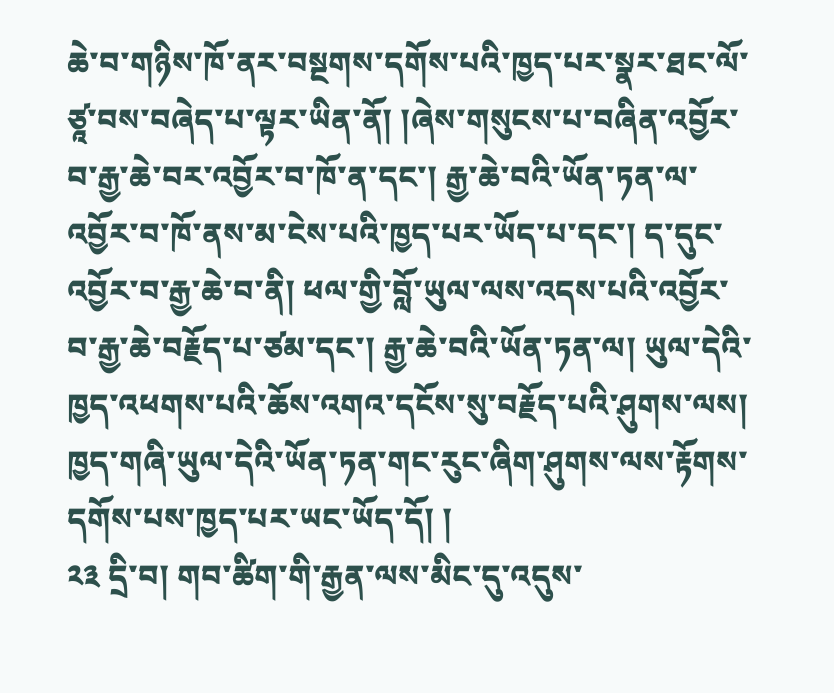ཆེ་བ་གཉིས་ཁོ་ནར་བསྔགས་དགོས་པའི་ཁྱད་པར་སྣར་ཐང་ལོ་ཙཱ་བས་བཞེད་པ་ལྟར་ཡིན་ནོ། །ཞེས་གསུངས་པ་བཞིན་འབྱོར་བ་རྒྱ་ཆེ་བར་འབྱོར་བ་ཁོ་ན་དང་། རྒྱ་ཆེ་བའི་ཡོན་ཏན་ལ་འབྱོར་བ་ཁོ་ནས་མ་ངེས་པའི་ཁྱད་པར་ཡོད་པ་དང་། ད་དུང་འབྱོར་བ་རྒྱ་ཆེ་བ་ནི། ཕལ་གྱི་བློ་ཡུལ་ལས་འདས་པའི་འབྱོར་བ་རྒྱ་ཆེ་བརྗོད་པ་ཙམ་དང་། རྒྱ་ཆེ་བའི་ཡོན་ཏན་ལ། ཡུལ་དེའི་ཁྱད་འཕགས་པའི་ཆོས་འགའ་དངོས་སུ་བརྗོད་པའི་ཤུགས་ལས། ཁྱད་གཞི་ཡུལ་དེའི་ཡོན་ཏན་གང་རུང་ཞིག་ཤུགས་ལས་རྟོགས་དགོས་པས་ཁྱད་པར་ཡང་ཡོད་དོ། །
༢༣ དྲི་བ། གབ་ཚིག་གི་རྒྱན་ལས་མིང་དུ་འདུས་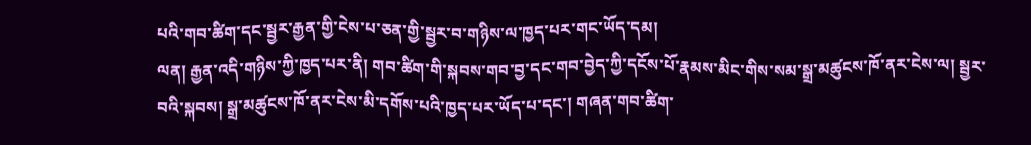པའི་གབ་ཚིག་དང་སྦྱར་རྒྱན་གྱི་ངེས་པ་ཅན་གྱི་སྦྱར་བ་གཉིས་ལ་ཁྱད་པར་གང་ཡོད་དམ།
ལན། རྒྱན་འདི་གཉིས་ཀྱི་ཁྱད་པར་ནི། གབ་ཚིག་གི་སྐབས་གབ་བྱ་དང་གབ་བྱེད་ཀྱི་དངོས་པོ་རྣམས་མིང་གིས་སམ་སྒྲ་མཚུངས་ཁོ་ནར་ངེས་ལ། སྦྱར་བའི་སྐབས། སྒྲ་མཚུངས་ཁོ་ནར་ངེས་མི་དགོས་པའི་ཁྱད་པར་ཡོད་པ་དང་། གཞན་གབ་ཚིག་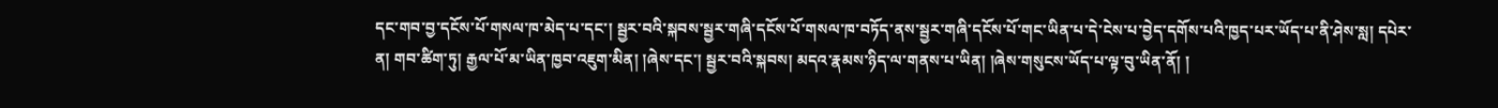དང་གབ་བྱ་དངོས་པོ་གསལ་ཁ་མེད་པ་དང་། སྦྱར་བའི་སྐབས་སྦྱར་གཞི་དངོས་པོ་གསལ་ཁ་བཏོད་ནས་སྦྱར་གཞི་དངོས་པོ་གང་ཡིན་པ་དེ་ངེས་པ་བྱེད་དགོས་པའི་ཁྱད་པར་ཡོད་པ་ནི་ཤེས་སླ། དཔེར་ན། གབ་ཚིག་ཏུ། རྒྱལ་པོ་མ་ཡིན་ཁྱབ་འཇུག་མིན། །ཞེས་དང་། སྦྱར་བའི་སྐབས། མདའ་རྣམས་ཉིད་ལ་གནས་པ་ཡིན། །ཞེས་གསུངས་ཡོད་པ་ལྟ་བུ་ཡིན་ནོ། །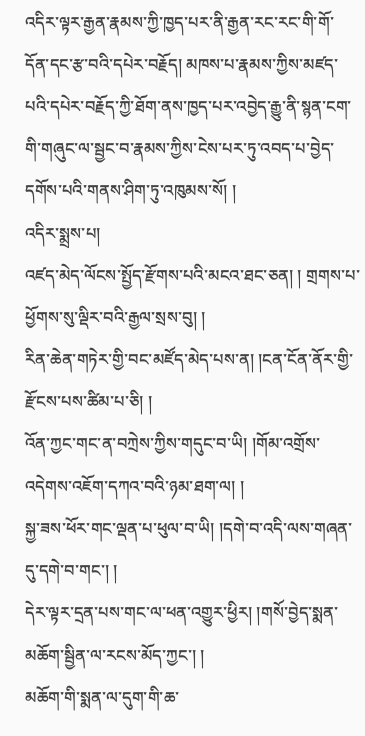འདིར་ལྟར་རྒྱན་རྣམས་ཀྱི་ཁྱད་པར་ནི་རྒྱན་རང་རང་གི་གོ་དོན་དང་རྩ་བའི་དཔེར་བརྗོད། མཁས་པ་རྣམས་ཀྱིས་མཛད་པའི་དཔེར་བརྗོད་ཀྱི་ཐོག་ནས་ཁྱད་པར་འབྱེད་རྒྱུ་ནི་སྙན་ངག་གི་གཞུང་ལ་སྦྱང་བ་རྣམས་ཀྱིས་ངེས་པར་ཏུ་འབད་པ་བྱེད་དགོས་པའི་གནས་ཤིག་ཏུ་འཁུམས་སོ། །
འདིར་སྨྲས་པ།
འཛད་མེད་ལོངས་སྤྱོད་རྫོགས་པའི་མངའ་ཐང་ཅན། ། གྲགས་པ་ཕྱོགས་སུ་ལྡིར་བའི་རྒྱལ་སྲས་བུ། །
རིན་ཆེན་གཏེར་གྱི་བང་མཛོད་མེད་པས་ན། །ངན་ངོན་ནོར་གྱི་རྫོངས་པས་ཚིམ་པ་ཅི། །
འོན་ཀྱང་གང་ན་བཀྲེས་ཀྱིས་གདུང་བ་ཡི། །གོམ་འགྲོས་འདེགས་འཇོག་དཀའ་བའི་ཉམ་ཐག་ལ། །
སྐྱ་ཟས་ཕོར་གང་ལྡན་པ་ཕུལ་བ་ཡི། །དགེ་བ་འདི་ལས་གཞན་དུ་དགེ་བ་གང་། །
དེར་ལྟར་དྲན་པས་གང་ལ་ཕན་འགྱུར་ཕྱིར། །གསོ་བྱེད་སྨན་མཆོག་སྦྱིན་ལ་རངས་མོད་ཀྱང་། །
མཆོག་གི་སྨན་ལ་དུག་གི་ཆ་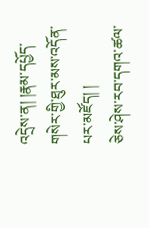འདྲེས་ན། །རྣམ་དཔྱོད་གསེར་གྱི་ཐུར་མས་འདོན་པར་མཛོད། །
ཅེས་ཤེས་རབ་དགའ་ཚལ་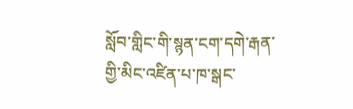སློབ་གླིང་གི་སྙན་ངག་དགེ་རྒན་གྱི་མིང་འཛིན་པ་ཁ་སྒང་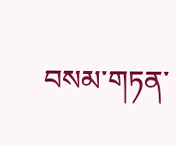བསམ་གཏན་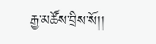རྒྱ་མཚོས་བྲིས་སོ།།